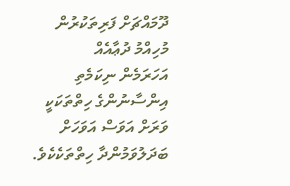ދޫމައްޗަށް ފަރިތަކުރުން މުހިއްމު ދުޢާއެއް
އަހަރަމެން ނިކަމެތި އިންސާނުންގެ ހިތްތަކަކީ ވަރަށް އަވަސް އަވަހަށް ބަދަލުވަމުންދާ ހިތްތަކެކެވެ.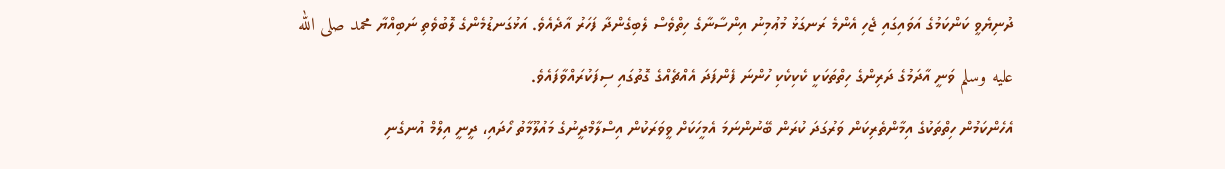ދުނިޔެވީ ކަންކަމުގެ އަވައިގައި ޖެހި އެންމެ ރަނގަޅު މުޢުމިނު އިންސާނާގެ ހިތްވެސް ލެބިގެންދާ ފަހަރު އާދެއެވެ. އަޅުގަނޑުމެންގެ ލޮބުވެތި ނަބިއްޔާ محمد صلى الله عليه وسلم ވަނީ އާދަމުގެ ދަރިންގެ ހިތްތަކަކީ ކެކިކެކި ހުންނަ ފެންފަދަ އެއްޗެއްގެ ގޮތުގައި ސިފަކުރައްވާފައެވެ.
އެހެންކަމުން ހިތްތަކުގެ އިމާންތެރިކަން ވަރުގަދަ ކުރަން ބޭނުންނަމަ އެމީހަކަށް ވީވަރަކުން އިސްލާމްދީނުގެ މައުލޫމާތު ހޯދައި، ދީނީ އިލްމް އުނގެނި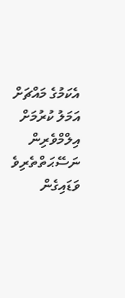އެކަމުގެ މައްޗަށް އަމަލު ކުރުމަށް އިލްމްވެރިން ނަސޭޙަތްތެރިވެ ވަޑައިގެން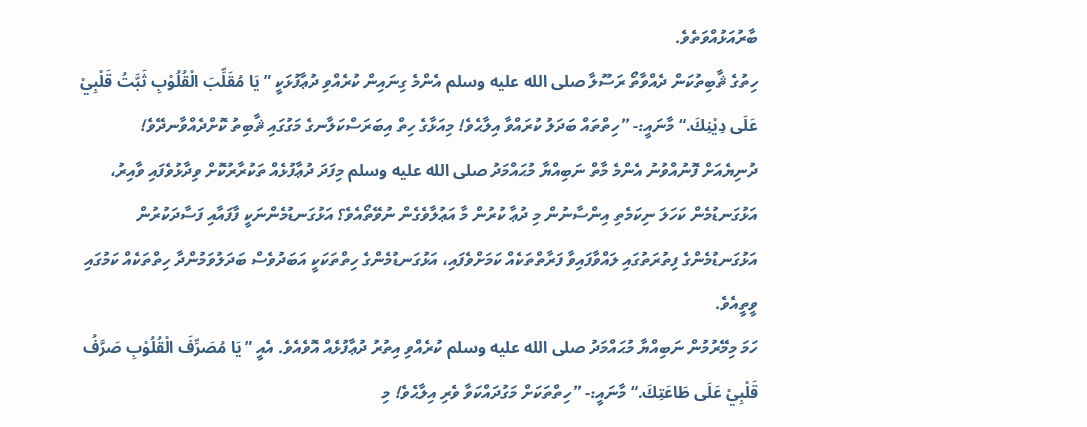ބާރުއަޅުއްވަތެވެ.
ހިތުގެ ޘާބިތުކަން ދެއްވާތޯ ރަސޫލާ صلى الله عليه وسلم އެންމެ ގިނައިން ކުރެއްވި ދުޢާފުޅަކީ ”يَا مُقَلِّبَ الْقُلُوْبِ ثَبَّتُ قَلْبِيْ عَلَى دِيْنِكَ.“ މާނައީ:- ”ހިތްތައް ބަދަލު ކުރައްވާ އިލާޙެވެ! މިއަޅާގެ ހިތް އިބަރަސްކަލާނގެ މަގުގައި ޘާބިތު ކޮށްދެއްވާނދޭވެ!
ދުނިޔެއަށް ފޮނުއްވުނު އެންމެ މާތް ނަބިއްޔާ މުޙައްމަދު صلى الله عليه وسلم މިފަދަ ދުޢާފުޅެއް ތަކުރާރުކޮށް ވިދާޅުވެފައި ވާއިރު، އަޅުގަނޑުމެން ކަހަލަ ނިކަމެތި އިންސާނުން މި ދުޢާ ކުރުން މާ އަޢުލާވެގެން ނުވޭތޯއެވެ؟ އަޅުގަނޑުމެންނަކީ ފާފައާއި ފަސާދަކުރުން އަޅުގަނޑުމެންގެ ފިތުރަތުގައި ލައްވާފައިވާ ފަރާތްތަކެއް ކަމަށްވެފައި، އަޅުގަނޑުމެންގެ ހިތްތަކަކީ އަބަދުވެސް ބަދަލުވަމުންދާ ހިތްތަކެއް ކަމުގައި ވީތީއެވެ.
ހަމަ މިމޭރުމުން ނަބިއްޔާ މުޙައްމަދު صلى الله عليه وسلم ކުރެއްވި އިތުރު ދުޢާފުޅެއް އޮވެއެވެ. އެއީ ”يَا مُصَرِّفَ الْقُلُوْبِ صَرَّفُ قَلْبِيْ عَلَى طَاعَتِكَ.“ މާނައީ:- ”ހިތްތަކަށް މަގުދައްކަވާ ވެރި އިލާޙެވެ! މި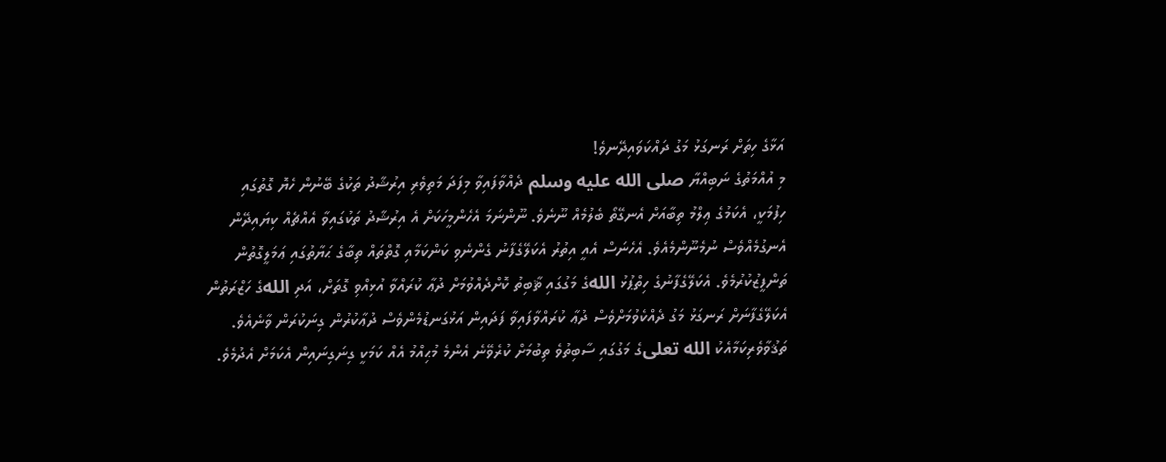އަޅާގެ ހިތަށް ރަނގަޅު މަގު ދައްކަވައިދޭނވެ!
މި އުއްމަތުގެ ނަބިއްޔާ صلى الله عليه وسلم ދެއްވާފައިވާ މިފަދަ މަތިވެރި އިރުޝާދު ތަކުގެ ބޭނުން ހެޔޮ ގޮތުގައި ހިފުމަކީ، އެކަމުގެ ޢިލްމު ތިބާއަށް އެނގޭތޯ ބެލުމެއް ނޫނެވެ. ނޫންނަމަ އެހެންމީހަކަށް އެ އިރުޝާދު ތަކުގައިވާ އެއްޗެއް ކިޔައިދޭން އެނގުމެއްވެސް ނުމެނޫންމެއެވެ. އެހެނަސް އެއީ އިތުރު އެކަލޭގެފާނު ގެންނެވި ކަންކަމާއި ގޮތްތައް ތިބާގެ ޙަޔާތުގައި ޢަމަލީގޮތުން ތަންފީޒުކުރުމެވެ. އެކަލޭގެފާނުގެ ހިތްޕުޅު اللهގެ މަގުގައި ޘާބިތު ކޮށްދެއްވުމަށް ދުޢާ ކުރައްވާ އުޅިއްވި ގޮތަށް، އަދި اللهގެ ހަޒްރަތުން އެކަލޭގެފާނަށް ރަނގަޅު މަގު ދެއްކެވުމަށްވެސް ދުޢާ ކުރައްވާފައިވާ ފަދައިން އަޅުގަނޑުމެންވެސް ދުޢާކުރުން ގިނަކުރަން ވާނެއެވެ.
ތަޤުވާވެރިކަމާއެކު الله تعلىގެ މަގުގައި ސާބިތުވެ ތިބުމަށް ކުރެވޭނެ އެންމެ މުޙިއްމު އެއް ކަމަކީ ގިނަގިނައިން އެކަމަށް އެދުމެވެ.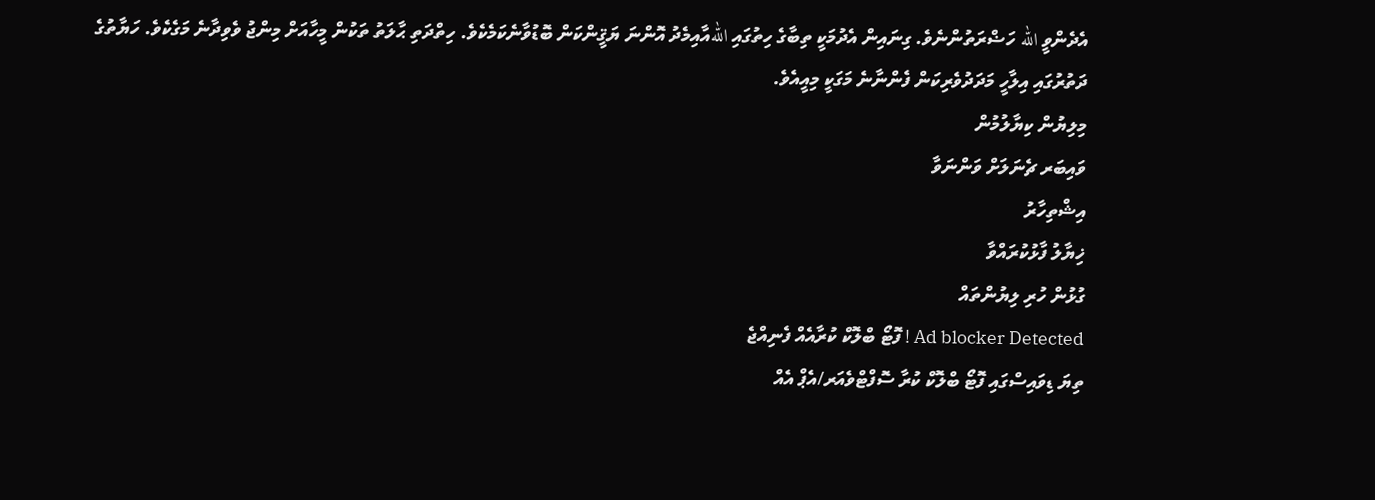އެދެންވީ الله ހަޟްރަތުންނެވެ. ގިނައިން އެދުމަކީ ތިބާގެ ހިތުގައި اللهއާއިމެދު އޮންނަ ޔަޤީންކަން ބޮޑުވާނެކަމެކެވެ. ހިތްދަތި ޙާލަތު ތަކުން މީހާއަށް މިންޖު ވެވިދާނެ މަގެކެވެ. ހަޔާތުގެ ދަތުރުގައި އިލާހީ މަދަދުވެރިކަން ފެންނާނެ މަގަކީ މިއީއެވެ.
މިލިޔުން ކިޔާލުމުން
ވައިބަރ ޗެނަލަށް ވަންނަވާ
އިޝްތިހާރު
ޚިޔާލު ފާޅުކުރައްވާ
ގުޅުން ހުރި ލިޔުންތައް
Ad blocker Detected ! ފޮޓޯ ބްލޮކް ކުރާއެއް ފެނިއްޖެ
ތިޔަ ޑިވައިސްގައި ފޮޓޯ ބްލޮކް ކުރާ ސޮފްޓްވެއަރ/އެޕް އެއް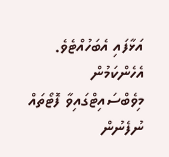އަޅާފައި އެބަހުއްޓެވެ. އެހެންކަމުން މިވެބްސައިޓްގައިވާ ފޮޓޯތައް ނުފެނުން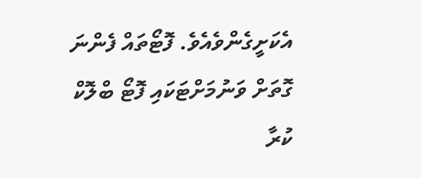އެކަށީގެންވެއެވެ. ފޮޓޯތައް ފެންނަ ގޮތަށް ވަނުމަށްޓަކައި ފޮޓޯ ބްލޮކް ކުރާ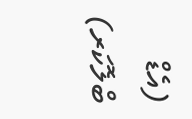(އެޑް ބްލޮކަރ)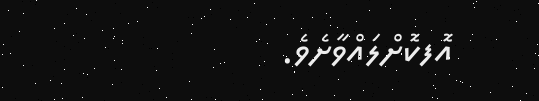އޮފކޮށްލައްވާށެވެ.